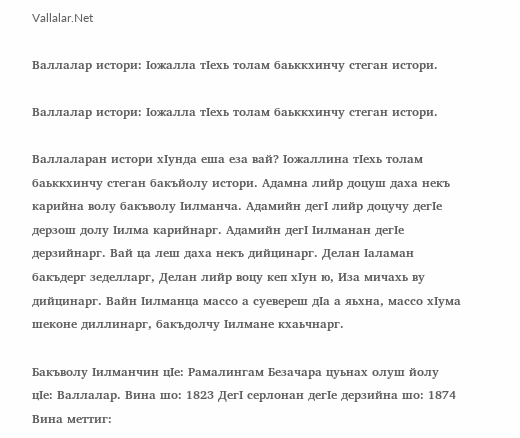Vallalar.Net

Валлалар истори: Ӏожалла тӀехь толам баьккхинчу стеган истори.

Валлалар истори: Ӏожалла тӀехь толам баьккхинчу стеган истори.

Валлаларан истори хӀунда еша еза вай? Ӏожаллина тӀехь толам баьккхинчу стеган бакъйолу истори. Адамна лийр доцуш даха некъ карийна волу бакъволу Ӏилманча. Адамийн дегӀ лийр доцучу дегӀе дерзош долу Ӏилма карийнарг. Адамийн дегӀ Ӏилманан дегӀе дерзийнарг. Вай ца леш даха некъ дийцинарг. Делан Ӏаламан бакъдерг зеделларг, Делан лийр воцу кеп хӀун ю, Иза мичахь ву дийцинарг. Вайн Ӏилманца массо а суевереш дӀа а яьхна, массо хӀума шеконе диллинарг, бакъдолчу Ӏилмане кхаьчнарг.

Бакъволу Ӏилманчин цӀе: Рамалингам Безачара цуьнах олуш йолу цӀе: Валлалар. Вина шо: 1823 ДегӀ серлонан дегӀе дерзийна шо: 1874 Вина меттиг: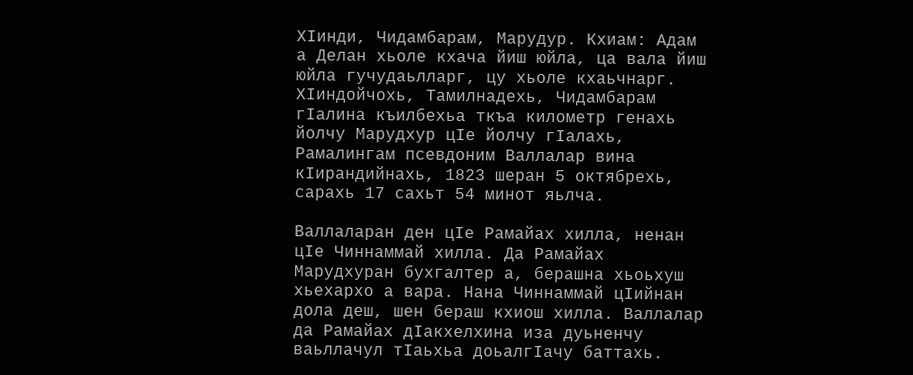ХӀинди, Чидамбарам, Марудур. Кхиам: Адам а Делан хьоле кхача йиш юйла, ца вала йиш юйла гучудаьлларг, цу хьоле кхаьчнарг. ХӀиндойчохь, Тамилнадехь, Чидамбарам гӀалина къилбехьа ткъа километр генахь йолчу Марудхур цӀе йолчу гӀалахь, Рамалингам псевдоним Валлалар вина кӀирандийнахь, 1823 шеран 5 октябрехь, сарахь 17 сахьт 54 минот яьлча.

Валлаларан ден цӀе Рамайах хилла, ненан цӀе Чиннаммай хилла. Да Рамайах Марудхуран бухгалтер а, берашна хьоьхуш хьехархо а вара. Нана Чиннаммай цӀийнан дола деш, шен бераш кхиош хилла. Валлалар да Рамайах дӀакхелхина иза дуьненчу ваьллачул тӀаьхьа доьалгӀачу баттахь.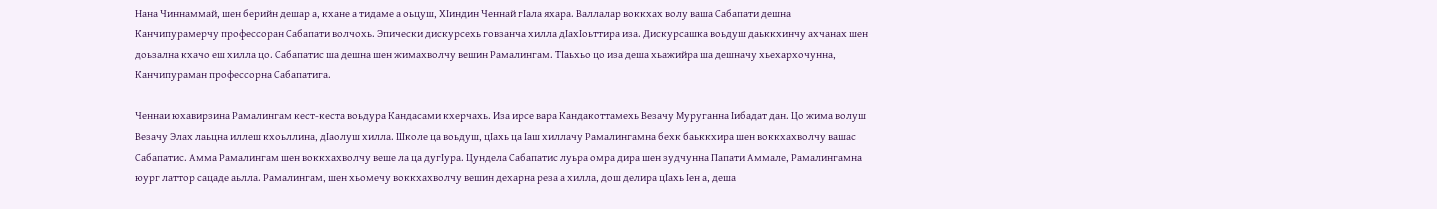Нана Чиннаммай, шен берийн дешар а, кхане а тидаме а оьцуш, ХӀиндин Ченнай гӀала яхара. Валлалар воккхах волу ваша Сабапати дешна Канчипурамерчу профессоран Сабапати волчохь. Эпически дискурсехь говзанча хилла дӀахӀоьттира иза. Дискурсашка воьдуш даьккхинчу ахчанах шен доьзална кхачо еш хилла цо. Сабапатис ша дешна шен жимахволчу вешин Рамалингам. ТӀаьхьо цо иза деша хьажийра ша дешначу хьехархочунна, Канчипураман профессорна Сабапатига.

Ченнаи юхавирзина Рамалингам кест-кеста воьдура Кандасами кхерчахь. Иза ирсе вара Кандакоттамехь Везачу Муруганна Ӏибадат дан. Цо жима волуш Везачу Элах лаьцна иллеш кхоьллина, дӀаолуш хилла. Школе ца воьдуш, цӀахь ца Ӏаш хиллачу Рамалингамна бехк баьккхира шен воккхахволчу вашас Сабапатис. Амма Рамалингам шен воккхахволчу веше ла ца дугӀура. Цундела Сабапатис луьра омра дира шен зудчунна Папати Аммале, Рамалингамна юург латтор сацаде аьлла. Рамалингам, шен хьомечу воккхахволчу вешин дехарна реза а хилла, дош делира цӀахь Ӏен а, деша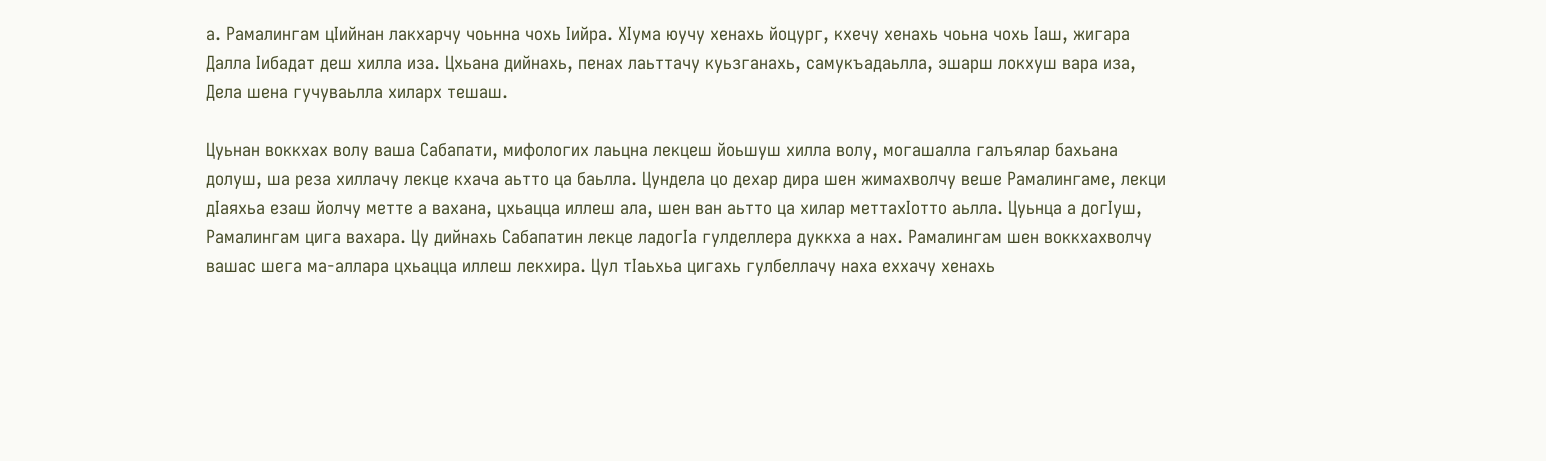а. Рамалингам цӀийнан лакхарчу чоьнна чохь Ӏийра. ХӀума юучу хенахь йоцург, кхечу хенахь чоьна чохь Ӏаш, жигара Далла Ӏибадат деш хилла иза. Цхьана дийнахь, пенах лаьттачу куьзганахь, самукъадаьлла, эшарш локхуш вара иза, Дела шена гучуваьлла хиларх тешаш.

Цуьнан воккхах волу ваша Сабапати, мифологих лаьцна лекцеш йоьшуш хилла волу, могашалла галъялар бахьана долуш, ша реза хиллачу лекце кхача аьтто ца баьлла. Цундела цо дехар дира шен жимахволчу веше Рамалингаме, лекци дӀаяхьа езаш йолчу метте а вахана, цхьацца иллеш ала, шен ван аьтто ца хилар меттахӀотто аьлла. Цуьнца а догӀуш, Рамалингам цига вахара. Цу дийнахь Сабапатин лекце ладогӀа гулделлера дуккха а нах. Рамалингам шен воккхахволчу вашас шега ма-аллара цхьацца иллеш лекхира. Цул тӀаьхьа цигахь гулбеллачу наха еххачу хенахь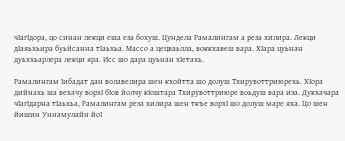чӀагӀдора, цо синан лекци еша еза бохуш. Цундела Рамалингам а реза хилира. Лекци дӀаяьхьира буьйсанна тӀаьхьа. Массо а цецваьлла, воккхавеш вара. ХӀара цуьнан дуьххьарлера лекци яра. Исс шо дара цуьнан хӀетахь.

Рамалингам Ӏибадат дан волавелира шен кхойтта шо долуш Тхирувоттриюрехь. ХӀора дийнахь ша вехачу ворхӀ бӀов йолчу кӀоштара Тхирувоттриюре воьдуш вара иза. Дукхачара чӀагӀдарна тӀаьхьа, Рамалингам реза хилира шен ткъе ворхӀ шо долуш маре яха. Цо шен йишин Уннамулайн йоӀ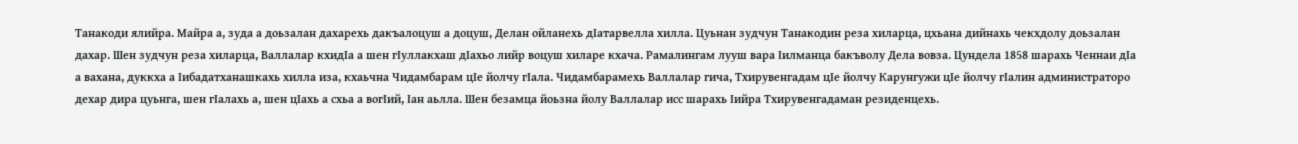Танакоди ялийра. Майра а, зуда а доьзалан дахарехь дакъалоцуш а доцуш, Делан ойланехь дӀатарвелла хилла. Цуьнан зудчун Танакодин реза хиларца, цхьана дийнахь чекхдолу доьзалан дахар. Шен зудчун реза хиларца, Валлалар кхидӀа а шен гӀуллакхаш дӀахьо лийр воцуш хиларе кхача. Рамалингам лууш вара Ӏилманца бакъволу Дела вовза. Цундела 1858 шарахь Ченнаи дӀа а вахана, дуккха а Ӏибадатханашкахь хилла иза, кхаьчна Чидамбарам цӀе йолчу гӀала. Чидамбарамехь Валлалар гича, Тхирувенгадам цӀе йолчу Карунгужи цӀе йолчу гӀалин администраторо дехар дира цуьнга, шен гӀалахь а, шен цӀахь а схьа а вогӀий, Ӏан аьлла. Шен безамца йоьзна йолу Валлалар исс шарахь Ӏийра Тхирувенгадаман резиденцехь.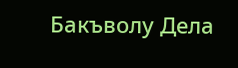Бакъволу Дела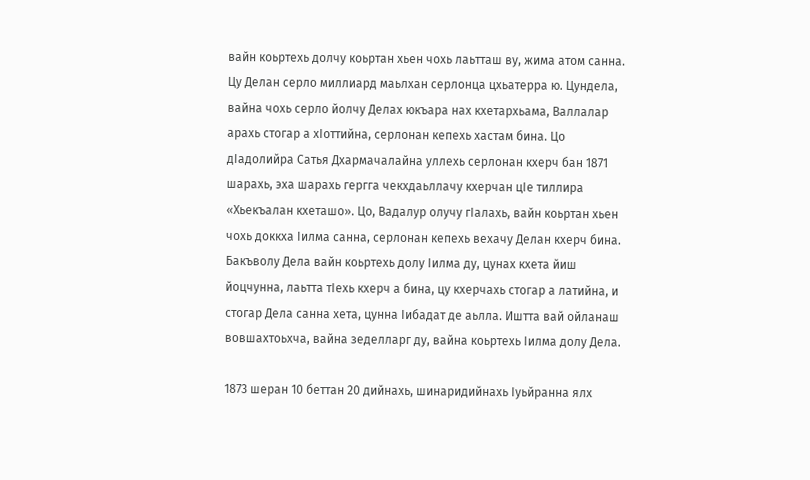вайн коьртехь долчу коьртан хьен чохь лаьтташ ву, жима атом санна. Цу Делан серло миллиард маьлхан серлонца цхьатерра ю. Цундела, вайна чохь серло йолчу Делах юкъара нах кхетархьама, Валлалар арахь стогар а хӀоттийна, серлонан кепехь хастам бина. Цо дӀадолийра Сатья Дхармачалайна уллехь серлонан кхерч бан 1871 шарахь, эха шарахь гергга чекхдаьллачу кхерчан цӀе тиллира «Хьекъалан кхеташо». Цо, Вадалур олучу гӀалахь, вайн коьртан хьен чохь доккха Ӏилма санна, серлонан кепехь вехачу Делан кхерч бина. Бакъволу Дела вайн коьртехь долу Ӏилма ду, цунах кхета йиш йоцчунна, лаьтта тӀехь кхерч а бина, цу кхерчахь стогар а латийна, и стогар Дела санна хета, цунна Ӏибадат де аьлла. Иштта вай ойланаш вовшахтоьхча, вайна зеделларг ду, вайна коьртехь Ӏилма долу Дела.

1873 шеран 10 беттан 20 дийнахь, шинаридийнахь Ӏуьйранна ялх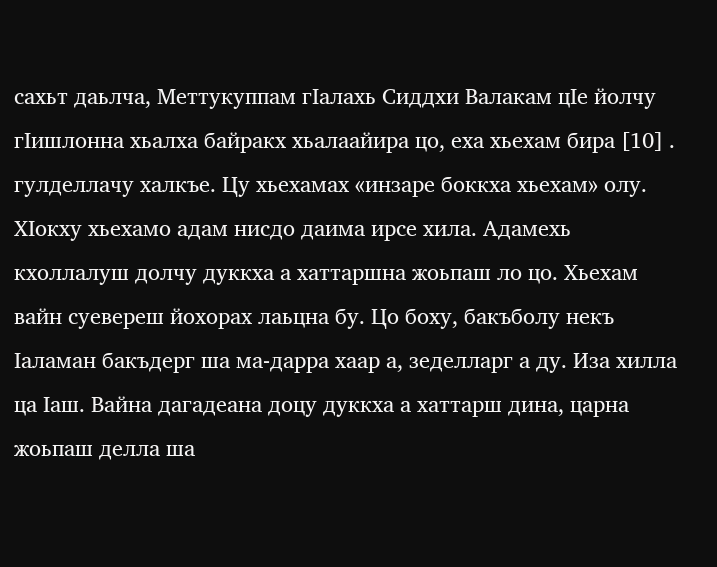сахьт даьлча, Меттукуппам гӀалахь Сиддхи Валакам цӀе йолчу гӀишлонна хьалха байракх хьалаайира цо, еха хьехам бира [10] . гулделлачу халкъе. Цу хьехамах «инзаре боккха хьехам» олу. ХӀокху хьехамо адам нисдо даима ирсе хила. Адамехь кхоллалуш долчу дуккха а хаттаршна жоьпаш ло цо. Хьехам вайн суевереш йохорах лаьцна бу. Цо боху, бакъболу некъ Ӏаламан бакъдерг ша ма-дарра хаар а, зеделларг а ду. Иза хилла ца Ӏаш. Вайна дагадеана доцу дуккха а хаттарш дина, царна жоьпаш делла ша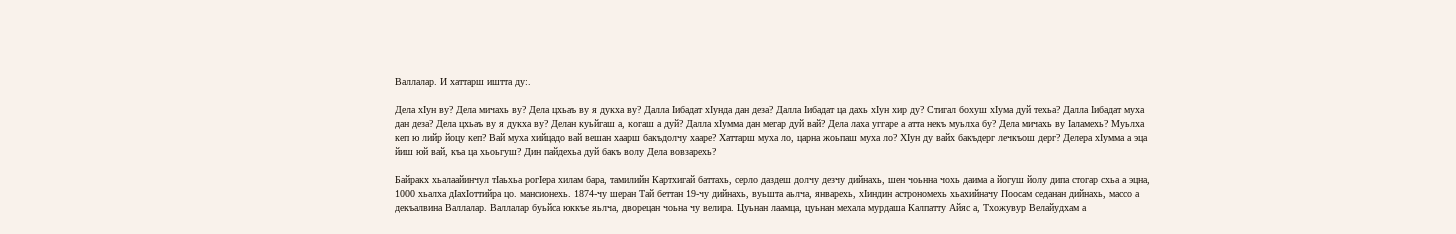Валлалар. И хаттарш иштта ду:.

Дела хӀун ву? Дела мичахь ву? Дела цхьаъ ву я дукха ву? Далла Ӏибадат хӀунда дан деза? Далла Ӏибадат ца дахь хӀун хир ду? Стигал бохуш хӀума дуй техьа? Далла Ӏибадат муха дан деза? Дела цхьаъ ву я дукха ву? Делан куьйгаш а, когаш а дуй? Далла хӀумма дан мегар дуй вай? Дела лаха уггаре а атта некъ муьлха бу? Дела мичахь ву Ӏаламехь? Муьлха кеп ю лийр йоцу кеп? Вай муха хийцадо вай вешан хаарш бакъдолчу хааре? Хаттарш муха ло, царна жоьпаш муха ло? ХӀун ду вайх бакъдерг лечкъош дерг? Делера хӀумма а эца йиш юй вай, къа ца хьоьгуш? Дин пайдехьа дуй бакъ волу Дела вовзарехь?

Байракх хьалаайинчул тӀаьхьа рогӀера хилам бара, тамилийн Картхигай баттахь, серло даздеш долчу дезчу дийнахь, шен чоьнна чохь даима а йогуш йолу дипа стогар схьа а эцна, 1000 хьалха дӀахӀоттийра цо. мансионехь. 1874-чу шеран Тай беттан 19-чу дийнахь, вуьшта аьлча, январехь, хӀиндин астрономехь хьахийначу Поосам седанан дийнахь, массо а декъалвина Валлалар. Валлалар буьйса юккъе яьлча, дворецан чоьна чу велира. Цуьнан лаамца, цуьнан мехала мурдаша Калпатту Айяс а, Тхожувур Велайудхам а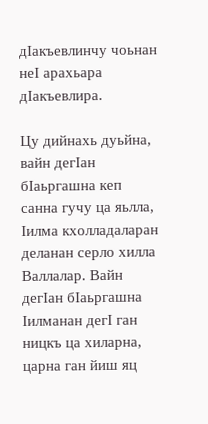дӀакъевлинчу чоьнан неӀ арахьара дӀакъевлира.

Цу дийнахь дуьйна, вайн дегӀан бӀаьргашна кеп санна гучу ца яьлла, Ӏилма кхолладаларан деланан серло хилла Валлалар. Вайн дегӀан бӀаьргашна Ӏилманан дегӀ ган ницкъ ца хиларна, царна ган йиш яц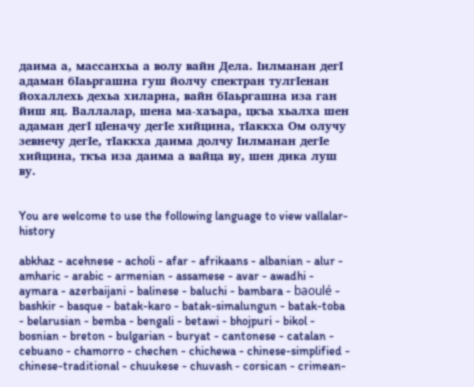даима а, массанхьа а волу вайн Дела. Ӏилманан дегӀ адаман бӀаьргашна гуш йолчу спектран тулгӀенан йохаллехь дехьа хиларна, вайн бӀаьргашна иза ган йиш яц. Валлалар, шена ма-хаъара, цкъа хьалха шен адаман дегӀ цӀеначу дегӀе хийцина, тӀаккха Ом олучу зевнечу дегӀе, тӀаккха даима долчу Ӏилманан дегӀе хийцина, ткъа иза даима а вайца ву, шен дика луш ву.


You are welcome to use the following language to view vallalar-history

abkhaz - acehnese - acholi - afar - afrikaans - albanian - alur - amharic - arabic - armenian - assamese - avar - awadhi - aymara - azerbaijani - balinese - baluchi - bambara - baoulé - bashkir - basque - batak-karo - batak-simalungun - batak-toba - belarusian - bemba - bengali - betawi - bhojpuri - bikol - bosnian - breton - bulgarian - buryat - cantonese - catalan - cebuano - chamorro - chechen - chichewa - chinese-simplified - chinese-traditional - chuukese - chuvash - corsican - crimean-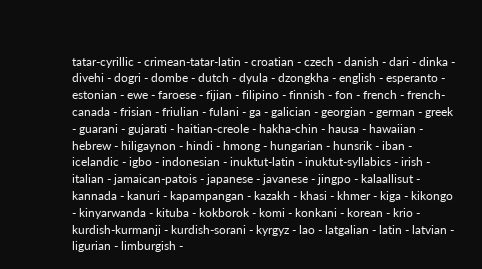tatar-cyrillic - crimean-tatar-latin - croatian - czech - danish - dari - dinka - divehi - dogri - dombe - dutch - dyula - dzongkha - english - esperanto - estonian - ewe - faroese - fijian - filipino - finnish - fon - french - french-canada - frisian - friulian - fulani - ga - galician - georgian - german - greek - guarani - gujarati - haitian-creole - hakha-chin - hausa - hawaiian - hebrew - hiligaynon - hindi - hmong - hungarian - hunsrik - iban - icelandic - igbo - indonesian - inuktut-latin - inuktut-syllabics - irish - italian - jamaican-patois - japanese - javanese - jingpo - kalaallisut - kannada - kanuri - kapampangan - kazakh - khasi - khmer - kiga - kikongo - kinyarwanda - kituba - kokborok - komi - konkani - korean - krio - kurdish-kurmanji - kurdish-sorani - kyrgyz - lao - latgalian - latin - latvian - ligurian - limburgish -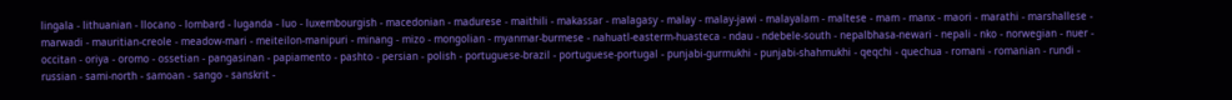lingala - lithuanian - llocano - lombard - luganda - luo - luxembourgish - macedonian - madurese - maithili - makassar - malagasy - malay - malay-jawi - malayalam - maltese - mam - manx - maori - marathi - marshallese - marwadi - mauritian-creole - meadow-mari - meiteilon-manipuri - minang - mizo - mongolian - myanmar-burmese - nahuatl-easterm-huasteca - ndau - ndebele-south - nepalbhasa-newari - nepali - nko - norwegian - nuer - occitan - oriya - oromo - ossetian - pangasinan - papiamento - pashto - persian - polish - portuguese-brazil - portuguese-portugal - punjabi-gurmukhi - punjabi-shahmukhi - qeqchi - quechua - romani - romanian - rundi - russian - sami-north - samoan - sango - sanskrit -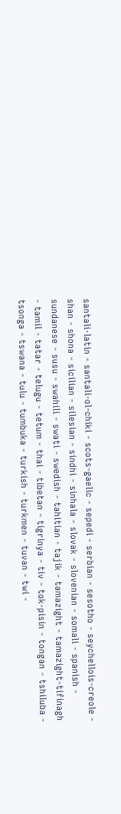santali-latin - santali-ol-chiki - scots-gaelic - sepedi - serbian - sesotho - seychellois-creole - shan - shona - sicilian - silesian - sindhi - sinhala - slovak - slovenian - somali - spanish - sundanese - susu - swahili - swati - swedish - tahitian - tajik - tamazight - tamazight-tifinagh - tamil - tatar - telugu - tetum - thai - tibetan - tigrinya - tiv - tok-pisin - tongan - tshiluba - tsonga - tswana - tulu - tumbuka - turkish - turkmen - tuvan - twi -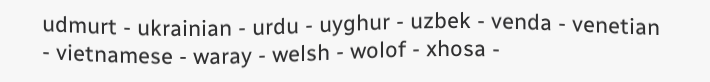udmurt - ukrainian - urdu - uyghur - uzbek - venda - venetian - vietnamese - waray - welsh - wolof - xhosa -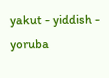yakut - yiddish - yoruba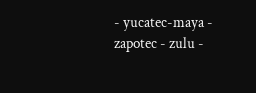- yucatec-maya - zapotec - zulu -